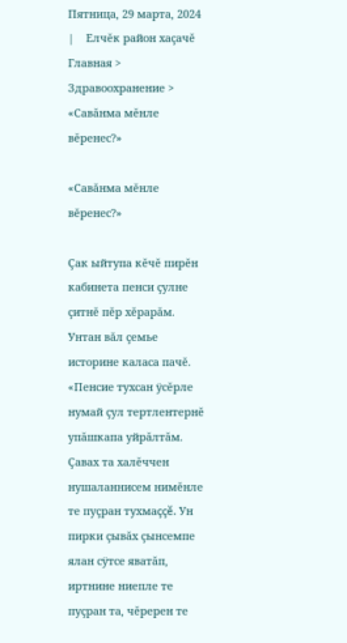Пятница, 29 марта, 2024   |    Елчĕк район хаçачĕ
Главная > Здравоохранение > «Савăнма мĕнле вĕренес?»

«Савăнма мĕнле вĕренес?»

Çак ыйтупа кĕчĕ пирĕн кабинета пенси çулне çитнĕ пĕр хĕрарăм. Унтан вăл çемье историне каласа пачĕ. «Пенсие тухсан ÿсĕрле нумай çул тертлентернĕ упăшкапа уйрăлтăм. Çавах та халĕччен нушаланнисем нимĕнле те пуçран тухмаççĕ. Ун пирки çывăх çынсемпе ялан сÿтсе яватăп, иртнине ниепле те пуçран та, чĕререн те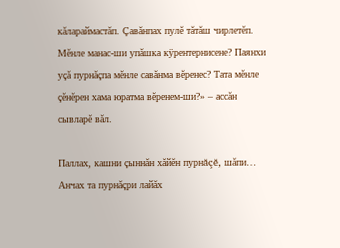кăлараймастăп. Çавăнпах пулĕ тăтăш чирлетĕп. Мĕнле манас-ши упăшка кÿрентернисене? Паянхи уçă пурнăçпа мĕнле савăнма вĕренес? Тата мĕнле çĕнĕрен хама юратма вĕренем-ши?» – ассăн сывларĕ вăл.

Паллах, кашни çыннăн хăйĕн пурнăçĕ, шăпи… Анчах та пурнăçри лайăх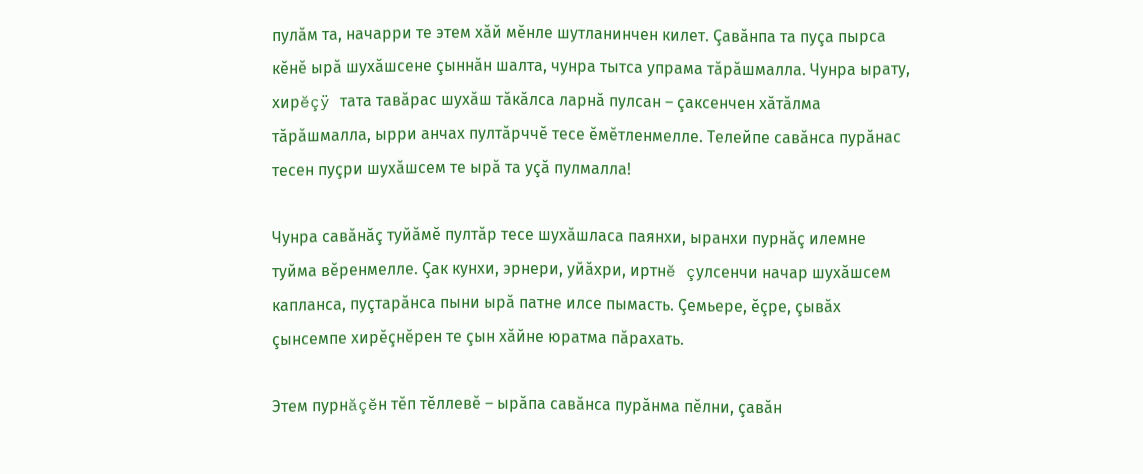пулăм та, начарри те этем хăй мĕнле шутланинчен килет. Çавăнпа та пуçа пырса кĕнĕ ырă шухăшсене çыннăн шалта, чунра тытса упрама тăрăшмалла. Чунра ырату, хирĕçÿ тата тавăрас шухăш тăкăлса ларнă пулсан – çаксенчен хăтăлма тăрăшмалла, ырри анчах пултăрччĕ тесе ĕмĕтленмелле. Телейпе савăнса пурăнас тесен пуçри шухăшсем те ырă та уçă пулмалла!

Чунра савăнăç туйăмĕ пултăр тесе шухăшласа паянхи, ыранхи пурнăç илемне туйма вĕренмелле. Çак кунхи, эрнери, уйăхри, иртнĕ çулсенчи начар шухăшсем капланса, пуçтарăнса пыни ырă патне илсе пымасть. Çемьере, ĕçре, çывăх çынсемпе хирĕçнĕрен те çын хăйне юратма пăрахать.

Этем пурнăçĕн тĕп тĕллевĕ – ырăпа савăнса пурăнма пĕлни, çавăн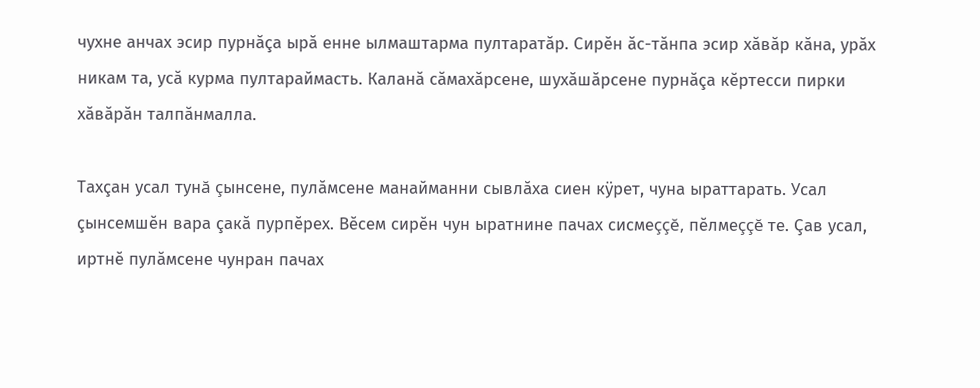чухне анчах эсир пурнăçа ырă енне ылмаштарма пултаратăр. Сирĕн ăс-тăнпа эсир хăвăр кăна, урăх никам та, усă курма пултараймасть. Каланă сăмахăрсене, шухăшăрсене пурнăçа кĕртесси пирки хăвăрăн талпăнмалла.

Тахçан усал тунă çынсене, пулăмсене манайманни сывлăха сиен кÿрет, чуна ыраттарать. Усал çынсемшĕн вара çакă пурпĕрех. Вĕсем сирĕн чун ыратнине пачах сисмеççĕ, пĕлмеççĕ те. Çав усал, иртнĕ пулăмсене чунран пачах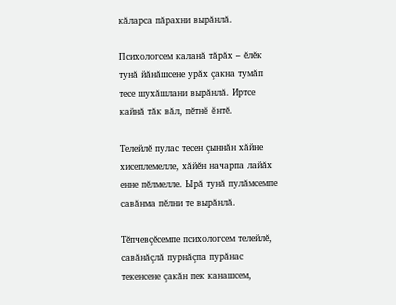кăларса пăрахни вырăнлă.

Психологсем каланă тăрăх – ĕлĕк тунă йăнăшсене урăх çакна тумăп тесе шухăшлани вырăнлă. Иртсе кайнă тăк вăл, пĕтнĕ ĕнтĕ.

Телейлĕ пулас тесен çыннăн хăйне хисеплемелле, хăйĕн начарпа лайăх енне пĕлмелле. Ырă тунă пулăмсемпе савăнма пĕлни те вырăнлă.

Тĕпчевçĕсемпе психологсем телейлĕ, савăнăçлă пурнăçпа пурăнас текенсене çакăн пек канашсем,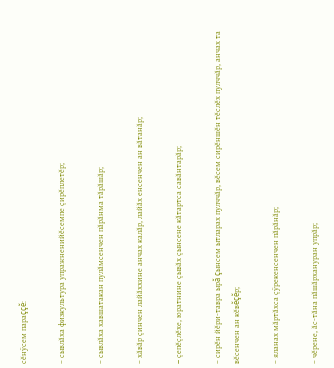сĕнÿсем параççĕ:

– сывлăха физкультура упражненийĕсемпе çирĕплетĕр;

– сывлăха хавшатакан пулăмсенчен пăрăнма тăрăшăр;

– хăвăр çинчен лайăххине анчах калăр, лайăх енсенчен ан вăтанăр;

– çепĕçлĕхе, юратнине çывăх çынсене кăтартса савăнтарăр;

– сирĕн йĕри-тавра ырă çынсем ытларах пулччăр, вĕсем сирĕншĕн тĕслĕх пулччăр, анчах та вĕсенчен ан кĕвĕçĕр;

– яланах мăртăхса çÿрекенсенчен пăрăнăр;

– чĕрене, ăс-тăна пăшăрхануран упрăр;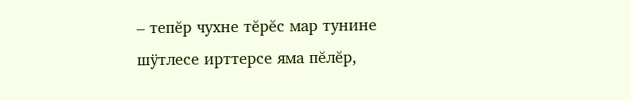– тепĕр чухне тĕрĕс мар тунине шÿтлесе ирттерсе яма пĕлĕр,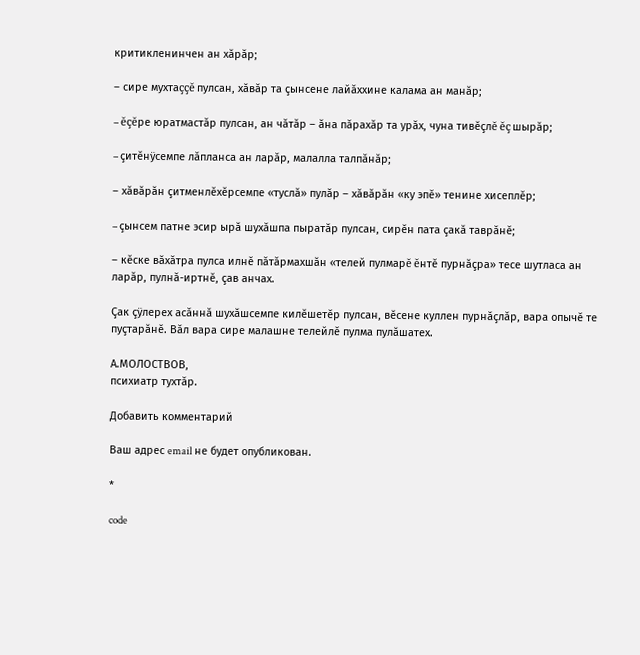критикленинчен ан хăрăр;

– сире мухтаççĕ пулсан, хăвăр та çынсене лайăххине калама ан манăр;

– ĕçĕре юратмастăр пулсан, ан чăтăр – ăна пăрахăр та урăх, чуна тивĕçлĕ ĕç шырăр;

– çитĕнÿсемпе лăпланса ан ларăр, малалла талпăнăр;

– хăвăрăн çитменлĕхĕрсемпе «туслă» пулăр – хăвăрăн «ку эпĕ» тенине хисеплĕр;

– çынсем патне эсир ырă шухăшпа пыратăр пулсан, сирĕн пата çакă таврăнĕ;

– кĕске вăхăтра пулса илнĕ пăтăрмахшăн «телей пулмарĕ ĕнтĕ пурнăçра» тесе шутласа ан ларăр, пулнă-иртнĕ, çав анчах.

Çак çÿлерех асăннă шухăшсемпе килĕшетĕр пулсан, вĕсене куллен пурнăçлăр, вара опычĕ те пуçтарăнĕ. Вăл вара сире малашне телейлĕ пулма пулăшатех.

А.МОЛОСТВОВ,
психиатр тухтăр.

Добавить комментарий

Ваш адрес email не будет опубликован.

*

code